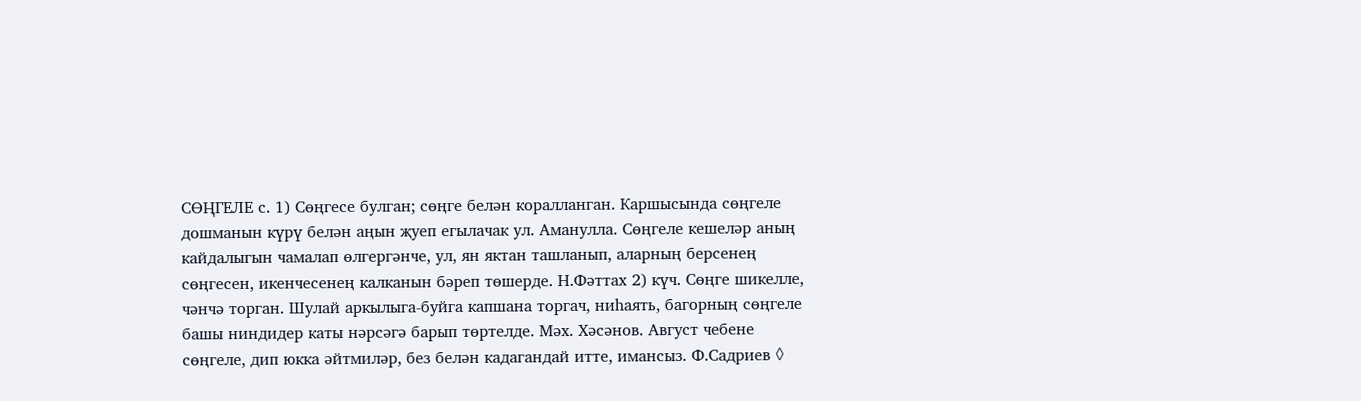СӨҢГЕЛЕ с. 1) Сөңгесе булган; сөңге белән коралланган. Каршысында сөңгеле дошманын күрү белән аңын җуеп егылачак ул. Аманулла. Сөңгеле кешеләр аның кайдалыгын чамалап өлгергәнче, ул, ян яктан ташланып, аларның берсенең сөңгесен, икенчесенең калканын бәреп төшерде. Н.Фәттах 2) күч. Сөңге шикелле, чәнчә торган. Шулай аркылыга-буйга капшана торгач, ниһаять, багорның сөңгеле башы ниндидер каты нәрсәгә барып төртелде. Мәх. Хәсәнов. Август чебене сөңгеле, дип юкка әйтмиләр, без белән кадагандай итте, имансыз. Ф.Садриев ◊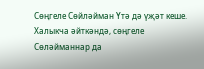Сөңгеле Сөйләйман Үтә дә үҗәт кеше. Халыкча әйткәндә, сөңгеле Сөләйманнар да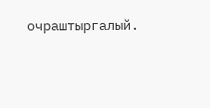очраштыргалый.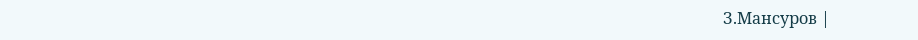З.Мансуров |